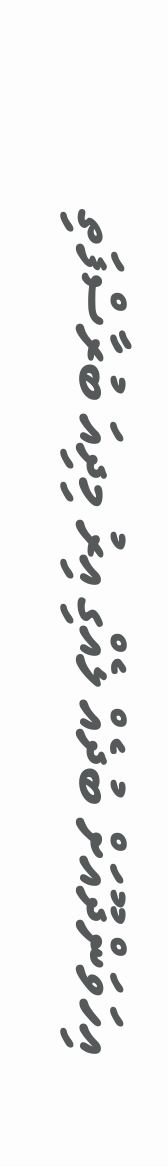އިހަވަންދޫއަށް ބުދެއް ލެއްގި އިރު މިދިއަ ބުރާސްފަތި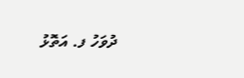ދުވަހު ފ. އަތޮޅު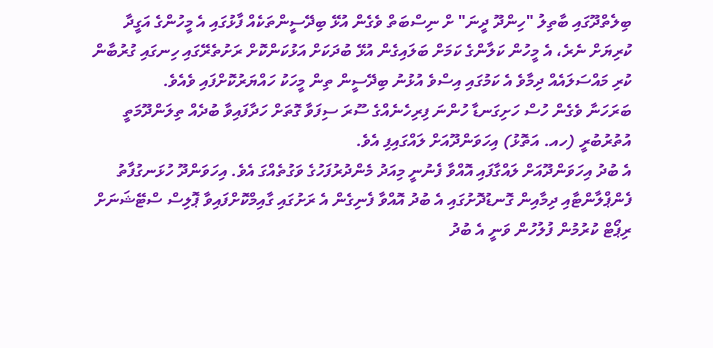ބިލެތްދޫގައި ބާތިލު "ހިންދޫ ދީނަ" ށް ނިސްބަތް ވެގެން އުޅޭ ބިދޭސީންތަކެއް ފާޅުގައި އެ މީހުންގެ އަގީދާ ކުރިޔަށް ނެރެ، އެ މީހުން ކަލާންގެ ކަމަށް ބަލައިގެން އުޅޭ ބުދަކަށް އަޅުކަންކޮށް ރަށުތެރޭގައި ހިނގައި ގުރުބާން ކުރި މައްސަލައެއް ދިމާވެ އެ ކަމުގައި އިސްވެ އުޅުނު ބިދޭސީން ތިން މީހަކު ހައްޔަރުކޮށްފައި ވެއެވެ.
ބަރަހަނާ ވެގެން ހުސް ހަށިގަނޑާ ހުންނަ ފިރިހެނެއްގެ ސޫރަ ސިފަވާ ގޮތަށް ހަދާފައިވާ ބުދެއް ތިލަންދޫމަތީ އުތުރުބުރީ (ހއ. އަތޮޅު) އިހަވަންދޫއަށް ލައްގައިފި އެވެ.
އެ ބުދު އިހަވަންދޫއަށް ލައްގާފައި އޮއްވާ ފެނުނީ މިއަދު މެންދުރުފަހުގެ ވަގުތެއްގަ އެވެ. އިހަވަންދޫ ހުޅަނގުފާތު ފެންޕްލާންޓާއި ދިމާއިން ގޮނޑުދޮށުގައި އެ ބުދު އޮއްވާ ފެނިގެން އެ ރަށުގައި ގާއިމްކޮށްފައިވާ ޕޮލިސް ސްޓޭޝަނަށް ރިޕޯޓް ކުރުމުން ފުލުހުން ވަނީ އެ ބުދު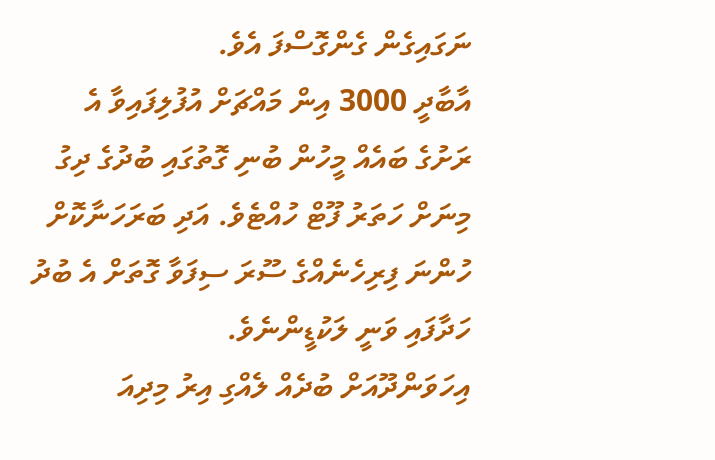ނަގައިގެން ގެންގޮސްފަ އެވެ.
އާބާދީ 3000 އިން މައްޗަށް އުފުލިފައިވާ އެ ރަށުގެ ބައެއް މީހުން ބުނި ގޮތުގައި ބުދުގެ ދިގު މިނަށް ހަތަރު ފޫޓް ހުއްޓެވެ. އަދި ބަރަހަނާކޮށް ހުންނަ ފިރިހެނެއްގެ ސޫރަ ސިފަވާ ގޮތަށް އެ ބުދު ހަދާފައި ވަނީ ލަކުޑީންނެވެ.
އިހަވަންދޫއަށް ބުދެއް ލެއްގި އިރު މިދިއަ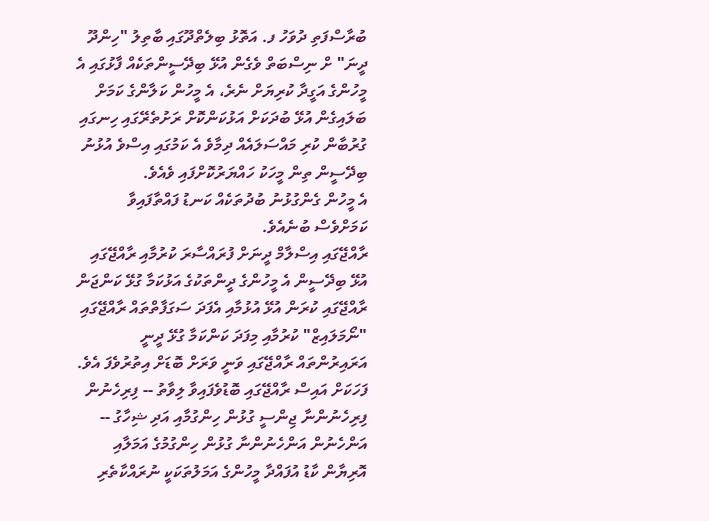ބުރާސްފަތި ދުވަހު ފ. އަތޮޅު ބިލެތްދޫގައި ބާތިލު "ހިންދޫ ދީނަ" ށް ނިސްބަތް ވެގެން އުޅޭ ބިދޭސީންތަކެއް ފާޅުގައި އެ މީހުންގެ އަގީދާ ކުރިޔަށް ނެރެ، އެ މީހުން ކަލާންގެ ކަމަށް ބަލައިގެން އުޅޭ ބުދަކަށް އަޅުކަންކޮށް ރަށުތެރޭގައި ހިނގައި ގުރުބާން ކުރި މައްސަލައެއް ދިމާވެ އެ ކަމުގައި އިސްވެ އުޅުނު ބިދޭސީން ތިން މީހަކު ހައްޔަރުކޮށްފައި ވެއެވެ.
އެ މީހުން ގެންގުޅުނު ބުދުތަކެއް ކަނޑު ފައްތާފައިވާ ކަމަށްވެސް ބުނެއެވެ.
ރާއްޖޭގައި އިސްލާމް ދީނަށް ފުރައްސާރަ ކުރުމާއި ރާއްޖޭގައި އުޅޭ ބިދޭސީން އެ މީހުންގެ ދީންތަކުގެ އަޅުކަމާ ގުޅޭ ކަންޖަން ރާއްޖޭގައި ކުރަން އުޅޭ އުޅުމާއި އެފަދަ ސަގަފާތްތައް ރާއްޖޭގައި "ނޯމަލައިޒް" ކުރުމާއި މިފަދަ ކަންކަމާ ގުޅޭ ދީނީ އަރައިރުންތައް ރާއްޖޭގައި ވަނީ ވަރަށް ބޮޑަށް އިތުރުވެފަ އެވެ. ފަހަކަށް އައިސް ރާއްޖޭގައި ބޮޑުވެފައިވާ ލިވާތު -- ފިރިހެނުން ފިރިހެނުންނާ ޖިންސީ ގުޅުން ހިންގުމާއި އަދި ޝިހާގު -- އަންހެނުން އަންހެނުންނާ ގުޅުން ހިންގުމުގެ އަމަލާއި އޮރިޔާން ކާޑު އުފައްދާ މީހުންގެ އަމަލުތަކަކީ ނުރައްކާތެރި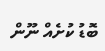ބޮޑު ކުށެއް ނޫން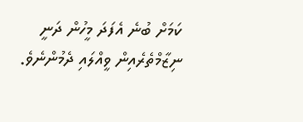ކަމަށް ބުނެ އެފަދަ މީހުން ދަނީ ނިޒާމްތެރެއިން ވީއްލައި ދެމުންނެވެ.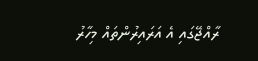ރާއްޖޭގައި އެ އަރައިރުންތައް މިހާރު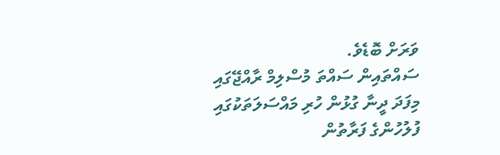ވަރަށް ބޮޑެވެ.
ސައްތައިން ސައްތަ މުސްލިމް ރާއްޖޭގައި މިފަދަ ދީނާ ގުޅުން ހުރި މައްސަލަތަކުގައި ފުލުހުންގެ ފަރާތުން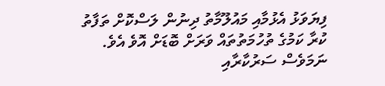ފިޔަވަޅު އެޅުމާއި މައުލޫމާތު ދިނުން ލަސްކޮށް ތަފާތު ކުރާ ކަމުގެ ތުހުމަތުތައް ވަރަށް ބޮޑަށް އޮވެ އެވެ. ނަމަވެސް ސަރުކާރާއި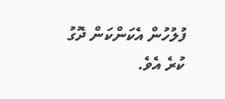ފުލުހުން އެކަންކަން ދޮގު ކުރެ އެވެ.